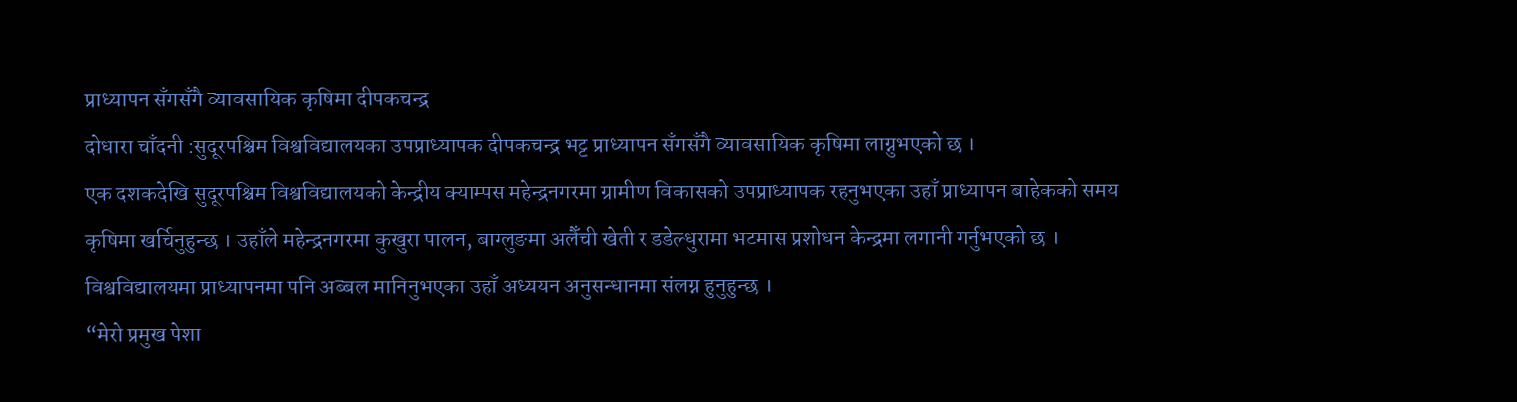प्राध्यापन सँगसँगै व्यावसायिक कृषिमा दीपकचन्द्र
दोधारा चाँदनी :सुदूरपश्चिम विश्वविद्यालयका उपप्राध्यापक दीपकचन्द्र भट्ट प्राध्यापन सँगसँगै व्यावसायिक कृषिमा लाग्नुभएको छ ।
एक दशकदेखि सुदूरपश्चिम विश्वविद्यालयको केन्द्रीय क्याम्पस महेन्द्रनगरमा ग्रामीण विकासको उपप्राध्यापक रहनुभएका उहाँ प्राध्यापन बाहेकको समय कृषिमा खर्चिनुहुन्छ । उहाँले महेन्द्रनगरमा कुखुरा पालन, बाग्लुङमा अलैँची खेती र डडेल्धुरामा भटमास प्रशोधन केन्द्रमा लगानी गर्नुभएको छ । विश्वविद्यालयमा प्राध्यापनमा पनि अब्बल मानिनुभएका उहाँ अध्ययन अनुसन्धानमा संलग्न हुनुहुन्छ ।
“मेरो प्रमुख पेशा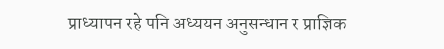प्राध्यापन रहे पनि अध्ययन अनुसन्धान र प्राज्ञिक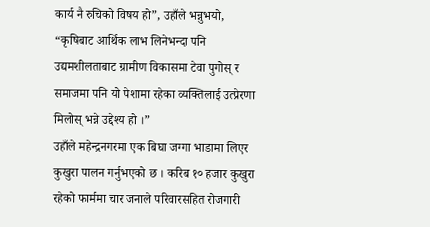कार्य नै रुचिको विषय हो”, उहाँले भन्नुभयो, “कृषिबाट आर्थिक लाभ लिनेभन्दा पनि उद्यमशीलताबाट ग्रामीण विकासमा टेवा पुगोस् र समाजमा पनि यो पेशामा रहेका व्यक्तिलाई उत्प्रेरणा मिलोस् भन्ने उद्देश्य हो ।”
उहाँले महेन्द्रनगरमा एक बिघा जग्गा भाडामा लिएर कुखुरा पालन गर्नुभएको छ । करिब १० हजार कुखुरा रहेको फार्ममा चार जनाले परिवारसहित रोजगारी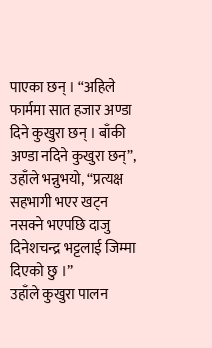पाएका छन् । “अहिले फार्ममा सात हजार अण्डा दिने कुखुरा छन् । बाँकी अण्डा नदिने कुखुरा छन्”, उहाँले भन्नुभयो, “प्रत्यक्ष सहभागी भएर खट्न नसक्ने भएपछि दाजु दिनेशचन्द्र भट्टलाई जिम्मा दिएको छु ।”
उहाँले कुखुरा पालन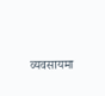व्यवसायमा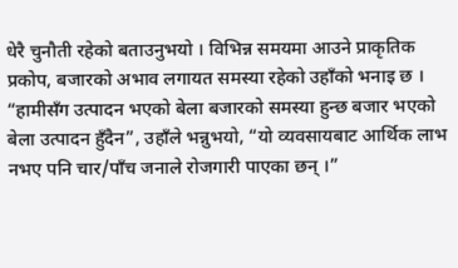धेरै चुनौती रहेको बताउनुभयो । विभिन्न समयमा आउने प्राकृतिक प्रकोप, बजारको अभाव लगायत समस्या रहेको उहाँको भनाइ छ । “हामीसँग उत्पादन भएको बेला बजारको समस्या हुन्छ बजार भएको बेला उत्पादन हुँदैन”, उहाँले भन्नुभयो, “यो व्यवसायबाट आर्थिक लाभ नभए पनि चार/पाँच जनाले रोजगारी पाएका छन् ।”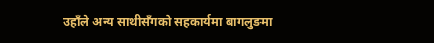उहाँले अन्य साथीसँगको सहकार्यमा बागलुङमा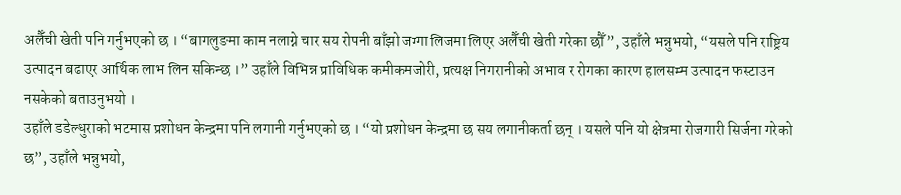अलैँची खेती पनि गर्नुभएको छ । “बागलुङमा काम नलाग्ने चार सय रोपनी बाँझो जग्गा लिजमा लिएर अलैँची खेती गरेका छौँ”, उहाँले भन्नुभयो, “यसले पनि राष्ट्रिय उत्पादन बढाएर आर्थिक लाभ लिन सकिन्छ ।” उहाँले विभिन्न प्राविधिक कमीकमजोरी, प्रत्यक्ष निगरानीको अभाव र रोगका कारण हालसम्म उत्पादन फस्टाउन नसकेको बताउनुभयो ।
उहाँले डडेल्धुराको भटमास प्रशोधन केन्द्रमा पनि लगानी गर्नुभएको छ । “यो प्रशोधन केन्द्रमा छ सय लगानीकर्ता छन् । यसले पनि यो क्षेत्रमा रोजगारी सिर्जना गरेको छ”, उहाँले भन्नुभयो,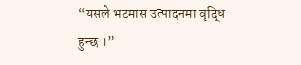“यसले भटमास उत्पादनमा वृद्धि हुन्छ ।”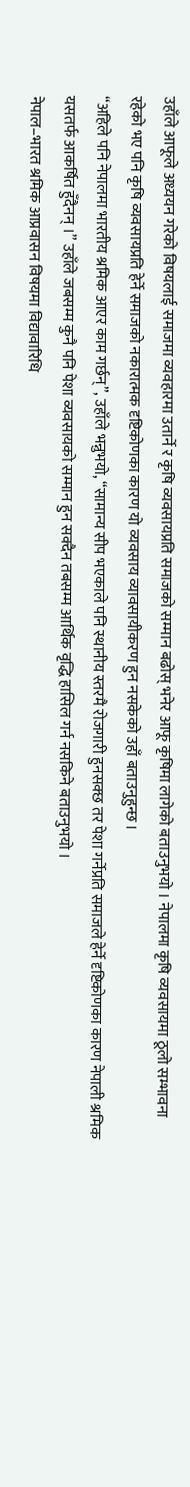उहाँले आफूले अध्ययन गरेको विषयलाई समाजमा व्यवहारमा उतार्ने र कृषि व्यवसायप्रति समाजको सम्मान बढोस् भनेर आफू कृषिमा लागेको बताउनुभयो । नेपालमा कृषि व्यवसायमा ठूलो सम्भावना रहेको भए पनि कृषि व्यवसायप्रति हेर्ने समाजको नकारात्मक दृष्टिकोणका कारण यो व्यवसाय व्यावसायीकरण हुन नसकेको उहाँ बताउनुहुन्छ ।
“अहिले पनि नेपालमा भारतीय श्रमिक आएर काम गर्छन्”, उहाँले भन्नुभयो, “सामान्य सीप भएकाले पनि स्थानीय स्तरमै रोजगारी हुनसक्छ तर पेशा गर्नेप्रति समाजले हेर्ने दृष्टिकोणका कारण नेपाली श्रमिक यसतर्फ आकर्षित हुँदैनन् ।” उहाँले जबसम्म कुनै पनि पेशा व्यवसायको सम्मान हुन सक्दैन तबसम्म आर्थिक वृद्धि हासिल गर्न नसकिने बताउनुभयो ।
नेपाल–भारत श्रमिक आप्रवासन विषयमा विद्यावारिधि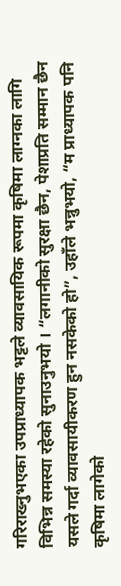गरिराख्नुभएका उपप्राध्यापक भट्टले व्यावसायिक रूपमा कृषिमा लाग्नका लागि विभिन्न समस्या रहेको सुनाउनुभयो । “लगानीको सुरक्षा छैन, पेशाप्रति सम्मान छैन यसले गर्दा व्यावसायीकरण हुन नसकेको हो”, उहाँले भन्नुभयो, “म प्राध्यापक पनि कृषिमा लागेको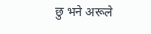छु भने अरूले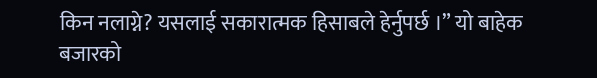किन नलाग्ने? यसलाई सकारात्मक हिसाबले हेर्नुपर्छ ।” यो बाहेक बजारको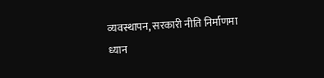व्यवस्थापन, सरकारी नीति निर्माणमा ध्यान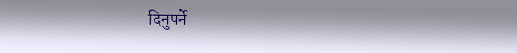दिनुपर्ने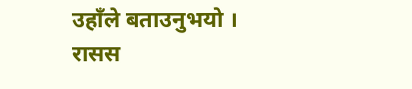उहाँले बताउनुभयो ।
रासस